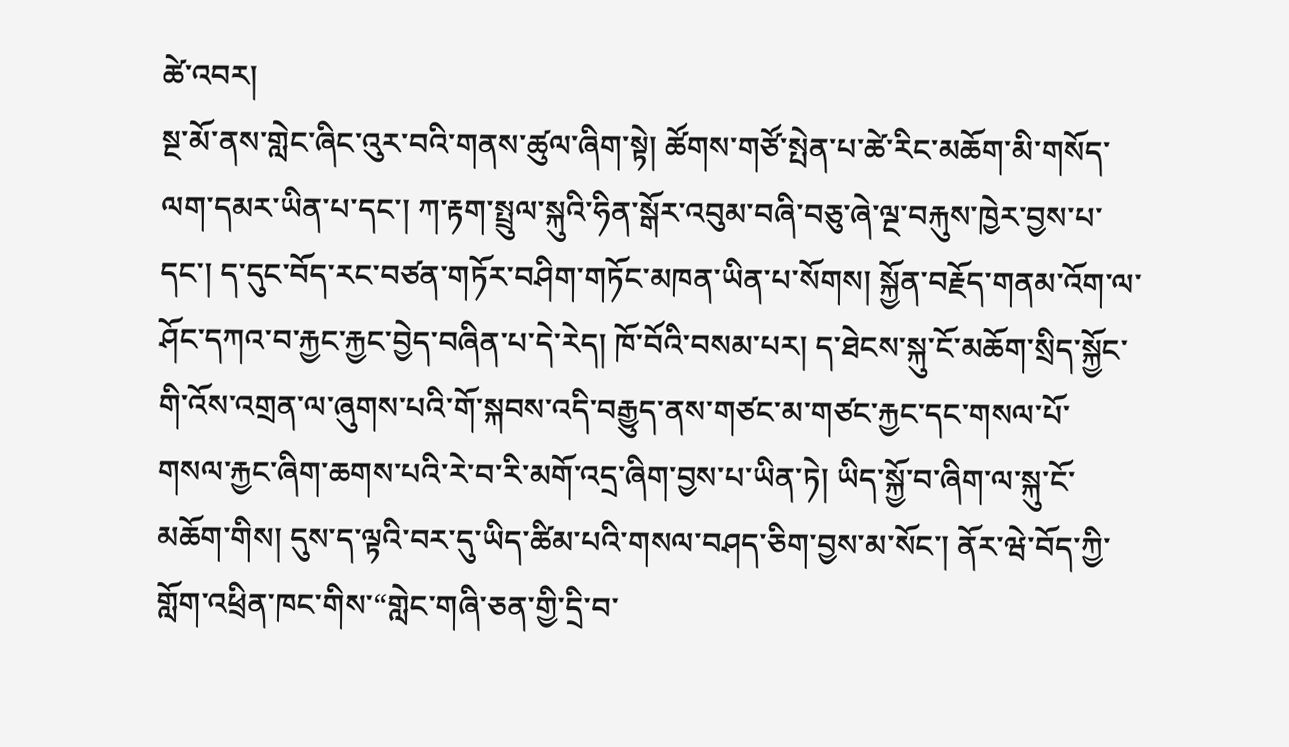ཚེ་འབར།
སྔ་མོ་ནས་གླེང་ཞིང་འུར་བའི་གནས་ཚུལ་ཞིག་སྟེ། ཚོགས་གཙོ་སྤེན་པ་ཚེ་རིང་མཆོག་མི་གསོད་ལག་དམར་ཡིན་པ་དང་། ཀ་རྟག་སྤྲུལ་སྐུའི་ཧིན་སྒོར་འབུམ་བཞི་བཅུ་ཞེ་ལྔ་བརྐུས་ཁྱེར་བྱས་པ་དང་། ད་དུང་བོད་རང་བཙན་གཏོར་བཤིག་གཏོང་མཁན་ཡིན་པ་སོགས། སྐྱོན་བརྗོད་གནམ་འོག་ལ་ཤོང་དཀའ་བ་རྐྱང་རྐྱང་བྱེད་བཞིན་པ་དེ་རེད། ཁོ་བོའི་བསམ་པར། ད་ཐེངས་སྐུ་ངོ་མཆོག་སྲིད་སྐྱོང་གི་འོས་འགྲན་ལ་ཞུགས་པའི་གོ་སྐབས་འདི་བརྒྱུད་ནས་གཙང་མ་གཙང་རྐྱང་དང་གསལ་པོ་གསལ་རྐྱང་ཞིག་ཆགས་པའི་རེ་བ་རི་མགོ་འདྲ་ཞིག་བྱས་པ་ཡིན་ཏེ། ཡིད་སྐྱོ་བ་ཞིག་ལ་སྐུ་ངོ་མཆོག་གིས། དུས་ད་ལྟའི་བར་དུ་ཡིད་ཚིམ་པའི་གསལ་བཤད་ཅིག་བྱས་མ་སོང་། ནོར་ཝེ་བོད་ཀྱི་གློག་འཕྲིན་ཁང་གིས་“གླེང་གཞི་ཅན་གྱི་དྲི་བ་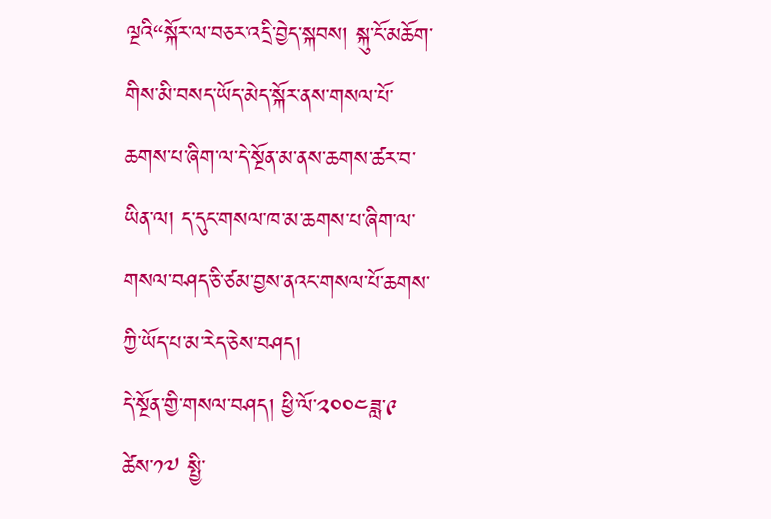ལྔའི“སྐོར་ལ་བཅར་འདྲི་བྱེད་སྐབས། སྐུ་ངོ་མཆོག་གིས་མི་བསད་ཡོད་མེད་སྐོར་ནས་གསལ་པོ་ཆགས་པ་ཞིག་ལ་དེ་སྔོན་མ་ནས་ཆགས་ཚར་བ་ཡིན་ལ། ད་དུང་གསལ་ཁ་མ་ཆགས་པ་ཞིག་ལ་གསལ་བཤད་ཅི་ཙམ་བྱས་ནའང་གསལ་པོ་ཆགས་ཀྱི་ཡོད་པ་མ་རེད་ཅེས་བཤད།
དེ་སྔོན་གྱི་གསལ་བཤད། ཕྱི་ལོ་༢༠༠༤ཟླ་༩ ཚེས་༡༧ སྤྱི་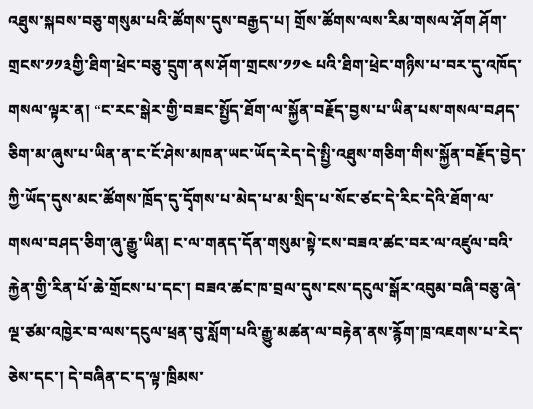འཐུས་སྐབས་བཅུ་གསུམ་པའི་ཚོགས་དུས་བརྒྱད་པ། གྲོས་ཚོགས་ལས་རིམ་གསལ་ཤོག ཤོག་གྲངས་༡༡༣གྱི་ཐིག་ཕྲེང་བཅུ་དྲུག་ནས་ཤོག་གྲངས་༡༡༤ པའི་ཐིག་ཕྲེང་གཉིས་པ་བར་དུ་འཁོད་གསལ་ལྟར་ན། “ང་རང་སྒེར་གྱི་བཟང་སྤྱོད་ཐོག་ལ་སྐྱོན་བརྗོད་བྱས་པ་ཡིན་པས་གསལ་བཤད་ཅིག་མ་ཞུས་པ་ཡིན་ན་ང་ངོ་ཤེས་མཁན་ཡང་ཡོད་རེད་དེ་སྤྱི་འཐུས་གཅིག་གིས་སྐྱོན་བརྗོད་བྱེད་ཀྱི་ཡོད་དུས་མང་ཚོགས་ཁྲོད་དུ་དྭོགས་པ་མེད་པ་མ་སྲིད་པ་སོང་ཙང་དེ་རིང་དེའི་ཐོག་ལ་གསལ་བཤད་ཅིག་ཞུ་རྒྱུ་ཡིན། ང་ལ་གནད་དོན་གསུམ་སྟེ་ངས་བཟའ་ཚང་བར་ལ་འཛུལ་བའི་རྐྱེན་གྱི་རིན་པོ་ཆེ་གྲོངས་པ་དང་། བཟའ་ཚང་ཁ་བྲལ་དུས་ངས་དངུལ་སྒོར་འབུམ་བཞི་བཅུ་ཞེ་ལྔ་ཙམ་འཁྱེར་བ་ལས་དངུལ་ཕྲན་བུ་སློག་པའི་རྒྱུ་མཚན་ལ་བརྟེན་ནས་རྙོག་ཁྲ་འཇགས་པ་རེད་ཅེས་དང་། དེ་བཞིན་ང་ད་ལྟ་ཁྲིམས་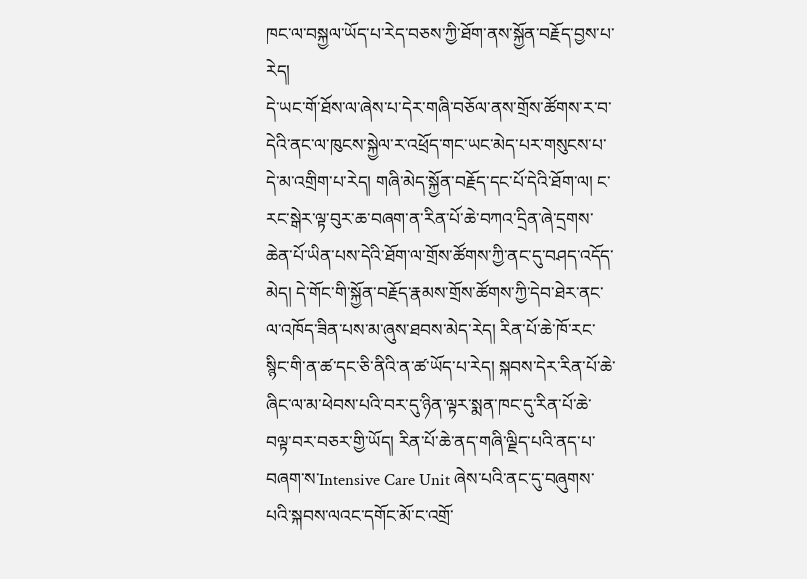ཁང་ལ་བསྐྱལ་ཡོད་པ་རེད་བཅས་ཀྱི་ཐོག་ནས་སྐྱོན་བརྗོད་བྱས་པ་རེད།
དེ་ཡང་གོ་ཐོས་ལ་ཞེས་པ་དེར་གཞི་བཅོལ་ནས་གྲོས་ཚོགས་ར་བ་དེའི་ནང་ལ་ཁུངས་སྐྱེལ་ར་འཕྲོད་གང་ཡང་མེད་པར་གསུངས་པ་དེ་མ་འགྲིག་པ་རེད། གཞི་མེད་སྐྱོན་བརྗོད་དང་པོ་དེའི་ཐོག་ལ། ང་རང་སྒེར་ལྟ་བུར་ཆ་བཞག་ན་རིན་པོ་ཆེ་བཀའ་དྲིན་ཞེ་དྲགས་ཆེན་པོ་ཡིན་པས་དེའི་ཐོག་ལ་གྲོས་ཚོགས་ཀྱི་ནང་དུ་བཤད་འདོད་མེད། དེ་གོང་གི་སྐྱོན་བརྗོད་རྣམས་གྲོས་ཚོགས་ཀྱི་དེབ་ཐེར་ནང་ལ་འཁོད་ཟིན་པས་མ་ཞུས་ཐབས་མེད་རེད། རིན་པོ་ཆེ་ཁོ་རང་སྙིང་གི་ན་ཚ་དང་ཅི་ནིའི་ན་ཚ་ཡོད་པ་རེད། སྐབས་དེར་རིན་པོ་ཆེ་ཞིང་ལ་མ་ཕེབས་པའི་བར་དུ་ཉིན་ལྟར་སྨན་ཁང་དུ་རིན་པོ་ཆེ་བལྟ་བར་བཅར་གྱི་ཡོད། རིན་པོ་ཆེ་ནད་གཞི་ལྗིད་པའི་ནད་པ་བཞག་ས་Intensive Care Unit ཞེས་པའི་ནང་དུ་བཞུགས་པའི་སྐབས་ལའང་དགོང་མོ་ང་འགྲོ་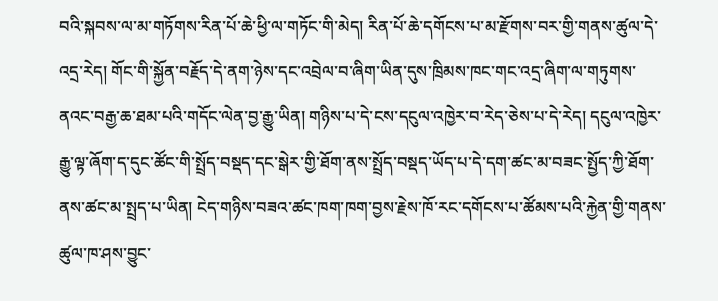བའི་སྐབས་ལ་མ་གཏོགས་རིན་པོ་ཆེ་ཕྱི་ལ་གཏོང་གི་མེད། རིན་པོ་ཆེ་དགོངས་པ་མ་རྫོགས་བར་གྱི་གནས་ཚུལ་དེ་འདྲ་རེད། གོང་གི་སྐྱོན་བརྗོད་དེ་ནག་ཉེས་དང་འབྲེལ་བ་ཞིག་ཡིན་དུས་ཁྲིམས་ཁང་གང་འདྲ་ཞིག་ལ་གཏུགས་ནའང་བརྒྱ་ཆ་ཐམ་པའི་གདོང་ལེན་བྱ་རྒྱུ་ཡིན། གཉིས་པ་དེ་ངས་དངུལ་འཁྱེར་བ་རེད་ཅེས་པ་དེ་རེད། དངུལ་འཁྱེར་རྒྱུ་ལྟ་ཞོག་ད་དུང་ཚོང་གི་སྤྲོད་བསྡད་དང་སྒེར་གྱི་ཐོག་ནས་སྤྲོད་བསྡད་ཡོད་པ་དེ་དག་ཚང་མ་བཟང་སྤྱོད་ཀྱི་ཐོག་ནས་ཚང་མ་སྤྲད་པ་ཡིན། ངེད་གཉིས་བཟའ་ཚང་ཁག་ཁག་བྱས་རྗེས་ཁོ་རང་དགོངས་པ་ཚོམས་པའི་རྐྱེན་གྱི་གནས་ཚུལ་ཁ་ཤས་བྱུང་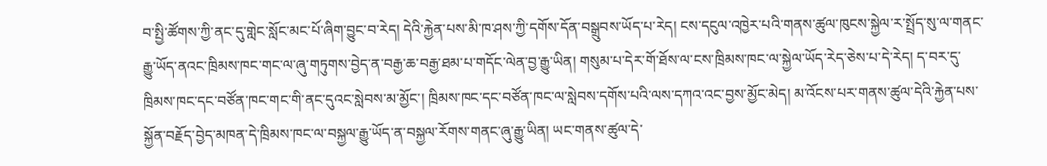བ་སྤྱི་ཚོགས་ཀྱི་ནང་དུ་གླེང་སློང་མང་པོ་ཞིག་བྱུང་བ་རེད། དེའི་རྐྱེན་པས་མི་ཁ་ཤས་ཀྱི་དགོས་དོན་བསྒྲུབས་ཡོད་པ་རེད། ངས་དངུལ་འཁྱེར་པའི་གནས་ཚུལ་ཁུངས་སྐྱེལ་ར་སྤྲོད་སུ་ལ་གནང་རྒྱུ་ཡོད་ནའང་ཁྲིམས་ཁང་གང་ལ་ཞུ་གཏུགས་བྱེད་ན་བརྒྱ་ཆ་བརྒྱ་ཐམ་པ་གདོང་ལེན་བྱ་རྒྱུ་ཡིན། གསུམ་པ་དེར་གོ་ཐོས་ལ་ངས་ཁྲིམས་ཁང་ལ་སྐྱེལ་ཡོད་རེད་ཅེས་པ་དེ་རེད། ད་བར་དུ་ཁྲིམས་ཁང་དང་བཙོན་ཁང་གང་གི་ནང་དུའང་སླེབས་མ་མྱོང་། ཁྲིམས་ཁང་དང་བཙོན་ཁང་ལ་སླེབས་དགོས་པའི་ལས་དཀའ་འང་བྱས་མྱོང་མེད། མ་འོངས་པར་གནས་ཚུལ་དེའི་རྐྱེན་པས་སྐྱོན་བརྗོད་བྱེད་མཁན་དེ་ཁྲིམས་ཁང་ལ་བསྐྱལ་རྒྱུ་ཡོད་ན་བསྐྱལ་རོགས་གནང་ཞུ་རྒྱུ་ཡིན། ཡང་གནས་ཚུལ་དེ་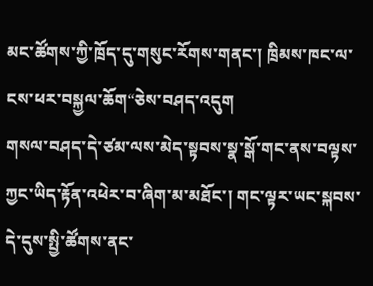མང་ཚོགས་ཀྱི་ཁྲོད་དུ་གསུང་རོགས་གནང་། ཁྲིམས་ཁང་ལ་ངས་ཕར་བསྐྱལ་ཆོག“ཅེས་བཤད་འདུག
གསལ་བཤད་དེ་ཙམ་ལས་མེད་སྟབས་སྣ་སྒོ་གང་ནས་བལྟས་ཀྱང་ཡིད་རྟོན་འཕེར་བ་ཞིག་མ་མཐོང་། གང་ལྟར་ཡང་སྐབས་དེ་དུས་སྤྱི་ཚོགས་ནང་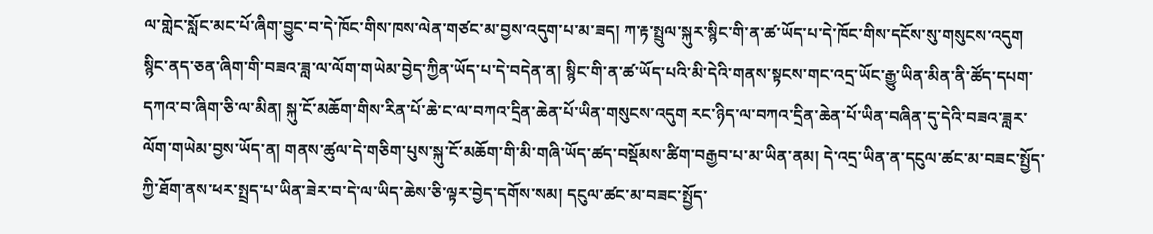ལ་གླེང་སློང་མང་པོ་ཞིག་བྱུང་བ་དེ་ཁོང་གིས་ཁས་ལེན་གཙང་མ་བྱས་འདུག་པ་མ་ཟད། ཀ་རྟ་སྤྲུལ་སྐུར་སྙིང་གི་ན་ཚ་ཡོད་པ་དེ་ཁོང་གིས་དངོས་སུ་གསུངས་འདུག སྙིང་ནད་ཅན་ཞིག་གི་བཟའ་ཟླ་ལ་ལོག་གཡེམ་བྱེད་ཀྱིན་ཡོད་པ་དེ་བདེན་ན། སྙིང་གི་ན་ཚ་ཡོད་པའི་མི་དེའི་གནས་སྟངས་གང་འདྲ་ཡོང་རྒྱུ་ཡིན་མིན་ནི་ཚོད་དཔག་དཀའ་བ་ཞིག་ཅི་ལ་མིན། སྐུ་ངོ་མཆོག་གིས་རིན་པོ་ཆེ་ང་ལ་བཀའ་དྲིན་ཆེན་པོ་ཡིན་གསུངས་འདུག རང་ཉིད་ལ་བཀའ་དྲིན་ཆེན་པོ་ཡིན་བཞིན་དུ་དེའི་བཟའ་ཟླར་ལོག་གཡེམ་བྱས་ཡོད་ན། གནས་ཚུལ་དེ་གཅིག་པུས་སྐུ་ངོ་མཆོག་གི་མི་གཞི་ཡོད་ཚད་བསྡོམས་ཚིག་བརྒྱབ་པ་མ་ཡིན་ནམ། དེ་འདྲ་ཡིན་ན་དངུལ་ཚང་མ་བཟང་སྤྱོད་ཀྱི་ཐོག་ནས་ཕར་སྤྲད་པ་ཡིན་ཟེར་བ་དེ་ལ་ཡིད་ཆེས་ཅི་ལྟར་བྱེད་དགོས་སམ། དངུལ་ཚང་མ་བཟང་སྤྱོད་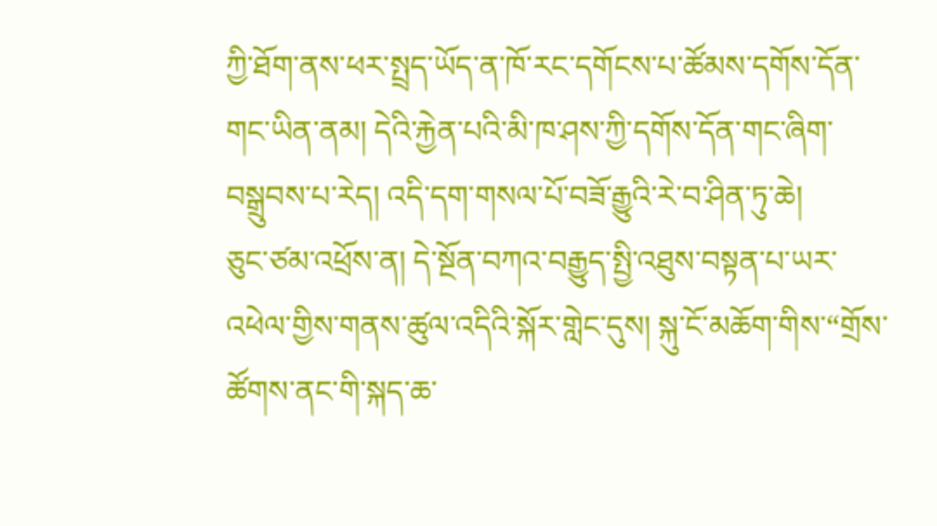ཀྱི་ཐོག་ནས་ཕར་སྤྲད་ཡོད་ན་ཁོ་རང་དགོངས་པ་ཚོམས་དགོས་དོན་གང་ཡིན་ནམ། དེའི་རྐྱེན་པའི་མི་ཁ་ཤས་ཀྱི་དགོས་དོན་གང་ཞིག་བསྒྲུབས་པ་རེད། འདི་དག་གསལ་པོ་བཟོ་རྒྱུའི་རེ་བ་ཤིན་ཏུ་ཆེ།
ཅུང་ཙམ་འཕྲོས་ན། དེ་སྔོན་བཀའ་བརྒྱུད་སྤྱི་འཐུས་བསྟན་པ་ཡར་འཕེལ་གྱིས་གནས་ཚུལ་འདིའི་སྐོར་གླེང་དུས། སྐུ་ངོ་མཆོག་གིས་“གྲོས་ཚོགས་ནང་གི་སྐད་ཆ་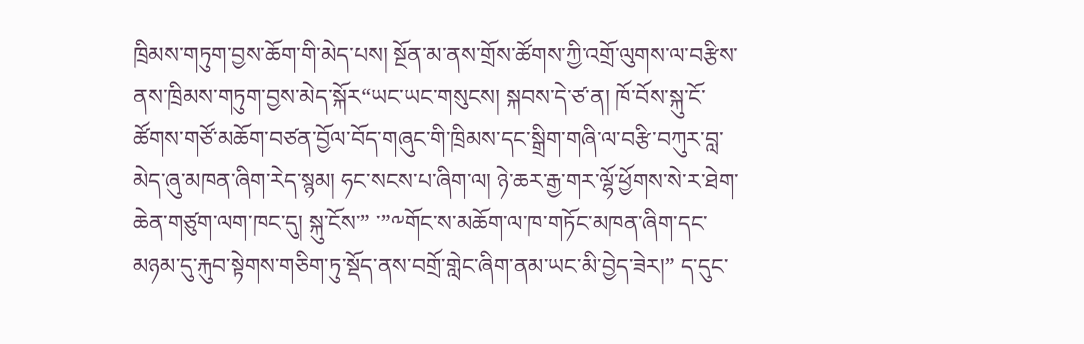ཁྲིམས་གཏུག་བྱས་ཆོག་གི་མེད་པས། སྔོན་མ་ནས་གྲོས་ཚོགས་ཀྱི་འགྲོ་ལུགས་ལ་བརྩིས་ནས་ཁྲིམས་གཏུག་བྱས་མེད་སྐོར“ཡང་ཡང་གསུངས། སྐབས་དེ་ཙ་ན། ཁོ་བོས་སྐུ་ངོ་ཚོགས་གཙོ་མཆོག་བཙན་བྱོལ་བོད་གཞུང་གི་ཁྲིམས་དང་སྒྲིག་གཞི་ལ་བརྩི་བཀུར་བླ་མེད་ཞུ་མཁན་ཞིག་རེད་སྙམ། ཧང་སངས་པ་ཞིག་ལ། ཉེ་ཆར་རྒྱ་གར་ལྷོ་ཕྱོགས་སེ་ར་ཐེག་ཆེན་གཙུག་ལག་ཁང་དུ། སྐུ་ངོས་” ་”༸གོང་ས་མཆོག་ལ་ཁ་གཏོང་མཁན་ཞིག་དང་མཉམ་དུ་རྐུབ་སྟེགས་གཅིག་ཏུ་སྡོད་ནས་བགྲོ་གླེང་ཞིག་ནམ་ཡང་མི་བྱེད་ཟེར།” ད་དུང་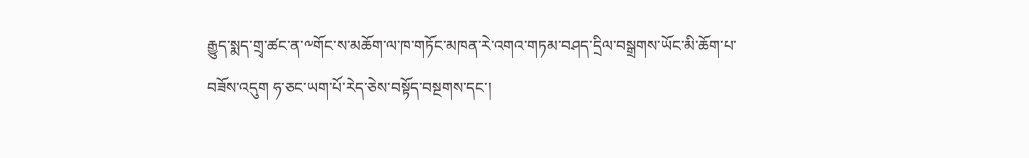རྒྱུད་སྨད་གྲྭ་ཚང་ན་༸གོང་ས་མཆོག་ལ་ཁ་གཏོང་མཁན་རེ་འགའ་གཏམ་བཤད་དྲིལ་བསྒྲགས་ཡོང་མི་ཆོག་པ་བཟོས་འདུག ཧ་ཅང་ཡག་པོ་རེད་ཅེས་བསྟོད་བསྔགས་དང་།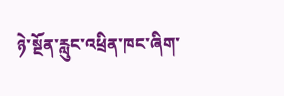ཉེ་སྔོན་རླུང་འཕྲིན་ཁང་ཞིག་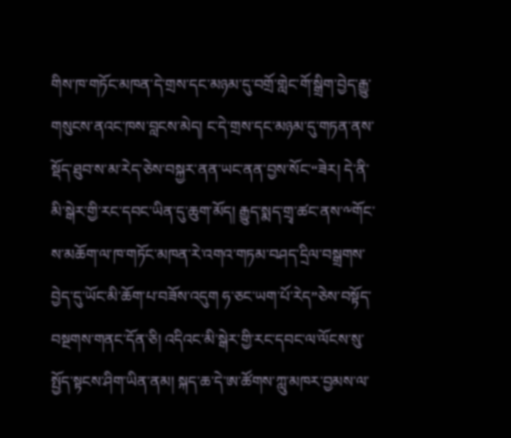གིས་ཁ་གཏོང་མཁན་དེ་གྲས་དང་མཉམ་དུ་བགྲོ་གླེང་གོ་སྒྲིག་བྱེད་རྒྱུ་གསུངས་ནའང་ཁས་བླངས་མེད། ང་དེ་གྲས་དང་མཉམ་དུ་གཏན་ནས་སྡོད་ཐུབ་ས་མ་རེད་ཅེས་བསྐྱར་ནན་ཡང་ནན་བྱས་སོང་“ཟེར། དེ་ནི་མི་སྒེར་གྱི་རང་དབང་ཡིན་དུ་ཆུག་མོད། རྒྱུད་སྨད་གྲྭ་ཚང་ནས་༸གོང་ས་མཆོག་ལ་ཁ་གཏོང་མཁན་རེ་འགའ་གཏམ་བཤད་དྲིལ་བསྒྲགས་བྱེད་དུ་ཡོང་མི་ཆོག་པ་བཟོས་འདུག ཧ་ཅང་ཡག་པོ་རེད”ཅེས་བསྟོད་བསྔགས་གནང་དོན་ཅི། འདིའང་མི་སྒེར་གྱི་རང་དབང་ལ་ལོངས་སུ་སྤྱོད་སྟངས་ཤིག་ཡིན་ནམ། སྐད་ཆ་དེ་ཨ་ཚོགས་ཀླུ་མཁར་བྱམས་ལ་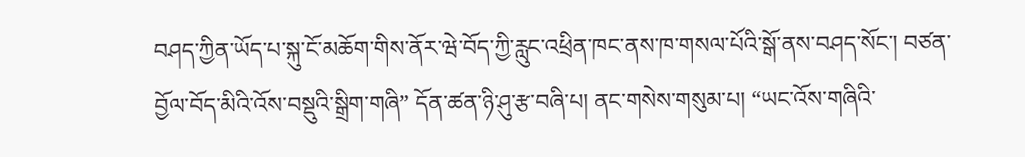བཤད་ཀྱིན་ཡོད་པ་སྐུ་ངོ་མཆོག་གིས་ནོར་ཝེ་བོད་ཀྱི་རླུང་འཕྲིན་ཁང་ནས་ཁ་གསལ་པོའི་སྒོ་ནས་བཤད་སོང་། བཙན་བྱོལ་བོད་མིའི་འོས་བསྡུའི་སྒྲིག་གཞི” དོན་ཚན་ཉི་ཤུ་རྩ་བཞི་པ། ནང་གསེས་གསུམ་པ། “ཡང་འོས་གཞིའི་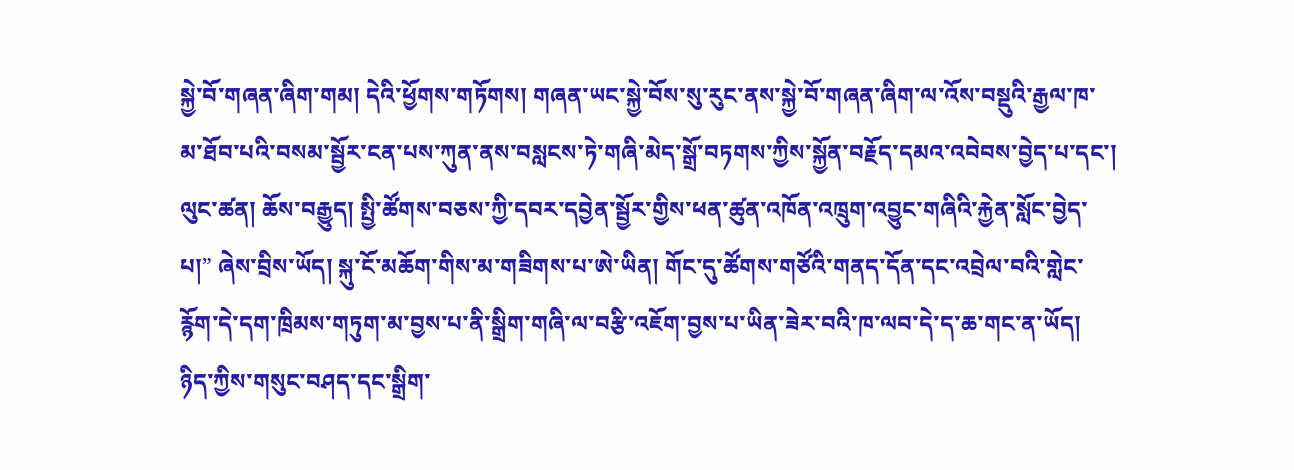སྐྱེ་བོ་གཞན་ཞིག་གམ། དེའི་ཕྱོགས་གཏོགས། གཞན་ཡང་སྐྱེ་བོས་སུ་རུང་ནས་སྐྱེ་བོ་གཞན་ཞིག་ལ་འོས་བསྡུའི་རྒྱལ་ཁ་མ་ཐོབ་པའི་བསམ་སྦྱོར་ངན་པས་ཀུན་ནས་བསླངས་ཏེ་གཞི་མེད་སྒྲོ་བཏགས་ཀྱིས་སྐྱོན་བརྗོད་དམའ་འབེབས་བྱེད་པ་དང་། ལུང་ཚན། ཆོས་བརྒྱུད། སྤྱི་ཚོགས་བཅས་ཀྱི་དབར་དབྱེན་སྦྱོར་གྱིས་ཕན་ཚུན་འཁོན་འཁྲུག་འབྱུང་གཞིའི་རྐྱེན་སློང་བྱེད་པ།” ཞེས་བྲིས་ཡོད། སྐུ་ངོ་མཆོག་གིས་མ་གཟིགས་པ་ཨེ་ཡིན། གོང་དུ་ཚོགས་གཙོའི་གནད་དོན་དང་འབྲེལ་བའི་གླེང་རྙོག་དེ་དག་ཁྲིམས་གཏུག་མ་བྱས་པ་ནི་སྒྲིག་གཞི་ལ་བརྩི་འཇོག་བྱས་པ་ཡིན་ཟེར་བའི་ཁ་ལབ་དེ་ད་ཆ་གང་ན་ཡོད། ཉིད་ཀྱིས་གསུང་བཤད་དང་སྒྲིག་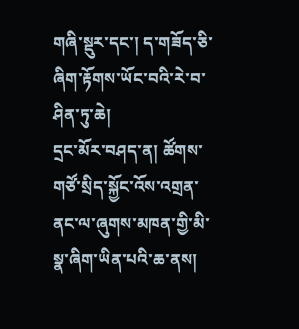གཞི་སྡུར་དང་། ད་གཟོད་ཅི་ཞིག་རྟོགས་ཡོང་བའི་རེ་བ་ཤིན་ཏུ་ཆེ།
དྲང་མོར་བཤད་ན། ཚོགས་གཙོ་སྲིད་སྐྱོང་འོས་འགྲན་ནང་ལ་ཞུགས་མཁན་གྱི་མི་སྣ་ཞིག་ཡིན་པའི་ཆ་ནས།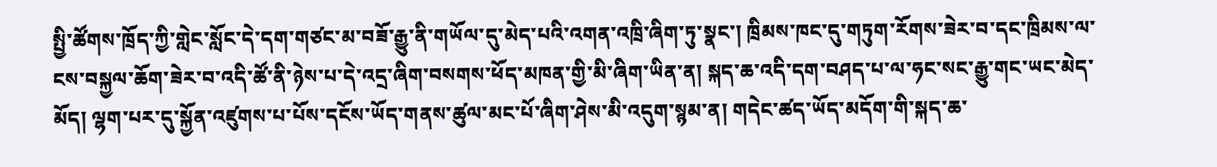སྤྱི་ཚོགས་ཁྲོད་ཀྱི་གླེང་སློང་དེ་དག་གཙང་མ་བཟོ་རྒྱུ་ནི་གཡོལ་དུ་མེད་པའི་འགན་འཁྲི་ཞིག་ཏུ་སྣང་། ཁྲིམས་ཁང་དུ་གཏུག་རོགས་ཟེར་བ་དང་ཁྲིམས་ལ་ངས་བསྐྱལ་ཆོག་ཟེར་བ་འདི་ཚོ་ནི་ཉེས་པ་དེ་འདྲ་ཞིག་བསགས་ཕོད་མཁན་གྱི་མི་ཞིག་ཡིན་ན། སྐད་ཆ་འདི་དག་བཤད་པ་ལ་ཧང་སང་རྒྱུ་གང་ཡང་མེད་མོད། ལྷག་པར་དུ་སྐྱོན་འཛུགས་པ་པོས་དངོས་ཡོད་གནས་ཚུལ་མང་པོ་ཞིག་ཤེས་མི་འདུག་སྙམ་ན། གདེང་ཚད་ཡོད་མདོག་གི་སྐད་ཆ་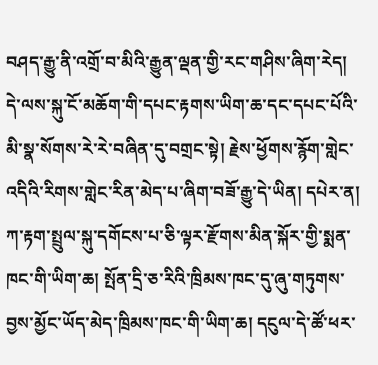བཤད་རྒྱུ་ནི་འགྲོ་བ་མིའི་རྒྱུན་ལྡན་གྱི་རང་གཤིས་ཞིག་རེད། དེ་ལས་སྐུ་ངོ་མཆོག་གི་དཔང་རྟགས་ཡིག་ཆ་དང་དཔང་པོའི་མི་སྣ་སོགས་རེ་རེ་བཞིན་དུ་བགྲང་སྟེ། རྗེས་ཕྱོགས་རྙོག་གླེང་འདིའི་རིགས་གླེང་རིན་མེད་པ་ཞིག་བཟོ་རྒྱུ་དེ་ཡིན། དཔེར་ན། ཀ་རྟག་སྤྲུལ་སྐུ་དགོངས་པ་ཅི་ལྟར་རྫོགས་མིན་སྐོར་གྱི་སྨན་ཁང་གི་ཡིག་ཆ། སྤོན་དྲི་ཅ་རིའི་ཁྲིམས་ཁང་དུ་ཞུ་གཏུགས་བྱས་མྱོང་ཡོད་མེད་ཁྲིམས་ཁང་གི་ཡིག་ཆ། དངུལ་དེ་ཚོ་ཕར་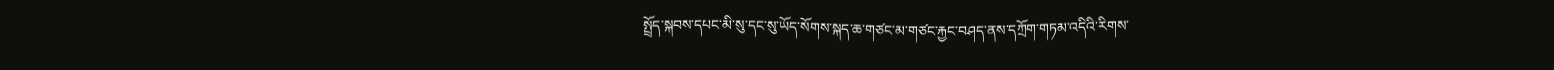སྤྲོད་སྐབས་དཔང་མི་སུ་དང་སུ་ཡོད་སོགས་སྐད་ཆ་གཙང་མ་གཙང་རྐྱང་བཤད་ནས་དཀྲོག་གཏམ་འདིའི་རིགས་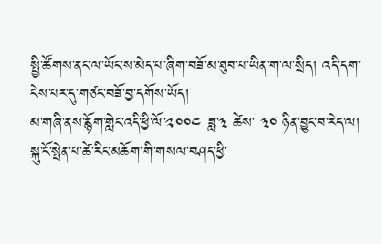སྤྱི་ཚོགས་ནང་ལ་ཡོང་ས་མེད་པ་ཞིག་བཟོ་མ་ཐུབ་པ་ཡིན་ག་ལ་སྲིད། འདི་དག་ངེས་པར་དུ་གཙང་བཟོ་བྱ་དགོས་ཡོད།
མ་གཞི་ནས་རྙོག་གླེང་འདི་ཕྱི་ལོ་༢༠༠༤ ཟླ་༣ ཚེས་ ༣༠ ཉིན་བྱུང་བ་རེད་ལ། སྐུ་ངོ་སྤེན་པ་ཚེ་རིང་མཆོག་གི་གསལ་བཤད་ཕྱི་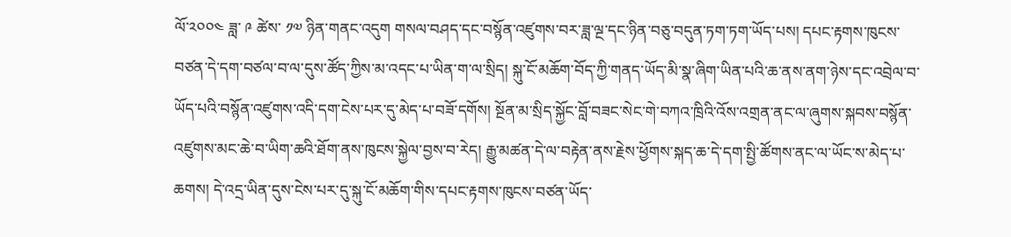ལོ་༢༠༠༤ ཟླ་ ༩ ཚེས་ ༡༧ ཉིན་གནང་འདུག གསལ་བཤད་དང་བསྙོན་འཛུགས་བར་ཟླ་ལྔ་དང་ཉིན་བཅུ་བདུན་ཏག་ཏག་ཡོད་པས། དཔང་རྟགས་ཁུངས་བཙན་དེ་དག་བཙལ་བ་ལ་དུས་ཚོད་ཀྱིས་མ་འདང་པ་ཡིན་ག་ལ་སྲིད། སྐུ་ངོ་མཆོག་བོད་ཀྱི་གནད་ཡོད་མི་སྣ་ཞིག་ཡིན་པའི་ཆ་ནས་ནག་ཉེས་དང་འབྲེལ་བ་ཡོད་པའི་བསྙོན་འཛུགས་འདི་དག་ངེས་པར་དུ་མེད་པ་བཟོ་དགོས། སྔོན་མ་སྲིད་སྐྱོང་བློ་བཟང་སེང་གེ་བཀའ་ཁྲིའི་འོས་འགྲན་ནང་ལ་ཞུགས་སྐབས་བསྙོན་འཛུགས་མང་ཆེ་བ་ཡིག་ཆའི་ཐོག་ནས་ཁུངས་སྐྱེལ་བྱས་བ་རེད། རྒྱུ་མཚན་དེ་ལ་བརྟེན་ནས་རྗེས་ཕྱོགས་སྐད་ཆ་དེ་དག་སྤྱི་ཚོགས་ནང་ལ་ཡོང་ས་མེད་པ་ཆགས། དེ་འདྲ་ཡིན་དུས་ངེས་པར་དུ་སྐུ་ངོ་མཆོག་གིས་དཔང་རྟགས་ཁུངས་བཙན་ཡོད་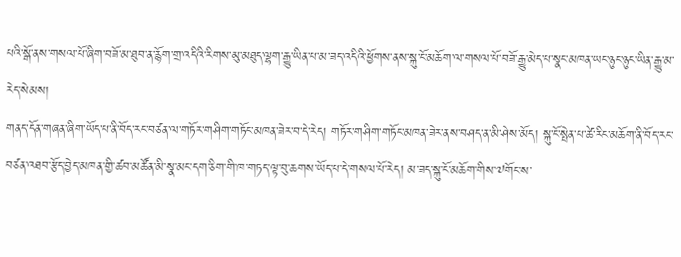པའི་སྒོ་ནས་གསལ་པོ་ཞིག་བཟོ་མ་ཐུབ་ན་རྙོག་གྲ་འདིའི་རིགས་མུ་མཐུད་ལྷག་རྒྱུ་ཡིན་པ་མ་ཟད་འདིའི་ཕྱོགས་ནས་སྐུ་ངོ་མཆོག་ལ་གསལ་པོ་བཟོ་རྒྱུ་མེད་པ་སྣང་མཁན་ཡང་ཉུང་ཉུང་ཡིན་རྒྱུ་མ་རེད་སེམས།
གནད་དོན་གཞན་ཞིག་ཡོད་པ་ནི་བོད་རང་བཙན་ལ་གཏོར་གཤིག་གཏོང་མཁན་ཟེར་བ་དེ་རེད། གཏོར་གཤིག་གཏོང་མཁན་ཟེར་ནས་བཤད་ན་མི་ཤེས་མོད། སྐུ་ངོ་སྤེན་པ་ཚེ་རིང་མཆོག་ནི་བོད་རང་བཙན་འཐབ་རྩོད་བྱེད་མཁན་གྱི་ཚབ་མཚོན་མི་སྣ་མང་དག་ཅིག་གི་ཁ་གཏད་ལྟ་བུ་ཆགས་ཡོད་པ་དེ་གསལ་པོ་རེད། མ་ཟད་སྐུ་ངོ་མཆོག་གིས་༧གོང་ས་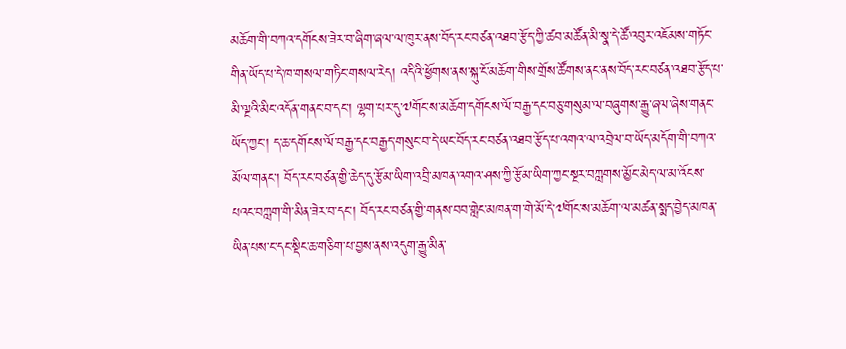མཆོག་གི་བཀའ་དགོངས་ཟེར་བ་ཞིག་ཞལ་ལ་ཁུར་ནས་བོད་རང་བཙན་འཐབ་རྩོད་ཀྱི་ཚབ་མཚོན་མི་སྣ་དེ་ཚོ་འབུར་འཇོམས་གཏོང་གིན་ཡོད་པ་དེ་ཁ་གསལ་གཏིང་གསལ་རེད། འདིའི་ཕྱོགས་ནས་སྐུ་ངོ་མཆོག་གིས་གྲོས་ཚོགས་ནང་ནས་བོད་རང་བཙན་འཐབ་རྩོད་པ་མི་ལྔའི་མིང་འདོན་གནང་བ་དང་། ལྷག་པར་དུ་༧གོང་ས་མཆོག་དགོངས་ལོ་བརྒྱ་དང་བཅུ་གསུམ་ལ་བཞུགས་རྒྱུ་ཞལ་ཞེས་གནང་ཡོད་ཀྱང་། ད་ཆ་དགོངས་ལོ་བརྒྱ་དང་བརྒྱད་གསུང་བ་དེ་ཡང་བོད་རང་བཙན་འཐབ་རྩོད་པ་འགའ་ལ་འབྲེལ་བ་ཡོད་མདོག་གི་བཀའ་མོལ་གནང་། བོད་རང་བཙན་གྱི་ཆེད་དུ་རྩོམ་ཡིག་འབྲི་མཁན་འགའ་ཤས་ཀྱི་རྩོམ་ཡིག་ཀྱང་སྔར་བཀླགས་མྱོང་མེད་ལ་མ་འོངས་པའང་བཀླག་གི་མིན་ཟེར་བ་དང་། བོད་རང་བཙན་གྱི་གནས་བབ་གླེང་མཁན་ག་གེ་མོ་དེ་༧གོང་ས་མཆོག་ལ་མཚན་སྨད་བྱེད་མཁན་ཡིན་པས་ང་དང་སྡིང་ཆ་གཅིག་པ་བྱས་ནས་འདུག་རྒྱུ་མིན་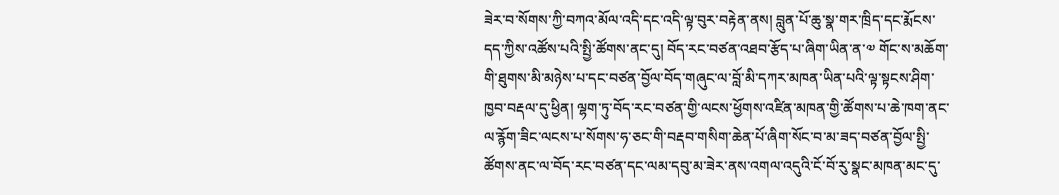ཟེར་བ་སོགས་ཀྱི་བཀའ་མོལ་འདི་དང་འདི་ལྟ་བུར་བརྟེན་ནས། བླུན་པོ་ཆུ་སྣ་གར་ཁྲིད་དང་རྨོངས་དད་ཀྱིས་འཚོས་པའི་སྤྱི་ཚོགས་ནང་དུ། བོད་རང་བཙན་འཐབ་རྩོད་པ་ཞིག་ཡིན་ན་༧ གོང་ས་མཆོག་གི་ཐུགས་མི་མཉེས་པ་དང་བཙན་བྱོལ་བོད་གཞུང་ལ་བློ་མི་དཀར་མཁན་ཡིན་པའི་ལྟ་སྟངས་ཤིག་ཁྱབ་བརྡལ་དུ་ཕྱིན། ལྷག་ཏུ་བོད་རང་བཙན་གྱི་ལངས་ཕྱོགས་འཛིན་མཁན་གྱི་ཚོགས་པ་ཆེ་ཁག་ནང་ལ་རྙོག་ཟིང་ལངས་པ་སོགས་ཧ་ཅང་གི་བརྡབ་གསིག་ཆེན་པོ་ཞིག་སོང་བ་མ་ཟད་བཙན་བྱོལ་སྤྱི་ཚོགས་ནང་ལ་བོད་རང་བཙན་དང་ལམ་དབུ་མ་ཟེར་ནས་འགལ་འདུའི་ངོ་བོ་རུ་སྣང་མཁན་མང་དུ་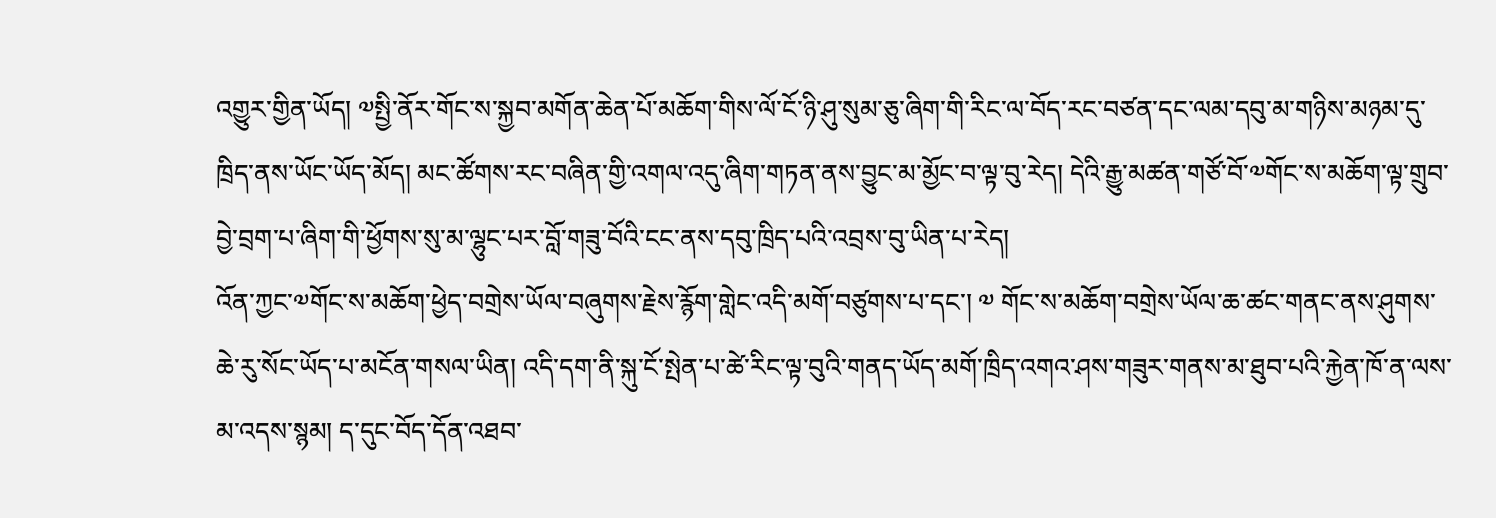འགྱུར་གྱིན་ཡོད། ༧སྤྱི་ནོར་གོང་ས་སྐྱབ་མགོན་ཆེན་པོ་མཆོག་གིས་ལོ་ངོ་ཉི་ཤུ་སུམ་ཅུ་ཞིག་གི་རིང་ལ་བོད་རང་བཙན་དང་ལམ་དབུ་མ་གཉིས་མཉམ་དུ་ཁྲིད་ནས་ཡོང་ཡོད་མོད། མང་ཚོགས་རང་བཞིན་གྱི་འགལ་འདུ་ཞིག་གཏན་ནས་བྱུང་མ་མྱོང་བ་ལྟ་བུ་རེད། དེའི་རྒྱུ་མཚན་གཙོ་བོ་༧གོང་ས་མཆོག་ལྟ་གྲུབ་བྱེ་བྲག་པ་ཞིག་གི་ཕྱོགས་སུ་མ་ལྷུང་པར་བློ་གཟུ་བོའི་ངང་ནས་དབུ་ཁྲིད་པའི་འབྲས་བུ་ཡིན་པ་རེད།
འོན་ཀྱང་༧གོང་ས་མཆོག་ཕྱེད་བགྲེས་ཡོལ་བཞུགས་རྗེས་རྙོག་གླེང་འདི་མགོ་བཙུགས་པ་དང་། ༧ གོང་ས་མཆོག་བགྲེས་ཡོལ་ཆ་ཚང་གནང་ནས་ཤུགས་ཆེ་རུ་སོང་ཡོད་པ་མངོན་གསལ་ཡིན། འདི་དག་ནི་སྐུ་ངོ་སྤེན་པ་ཚེ་རིང་ལྟ་བུའི་གནད་ཡོད་མགོ་ཁྲིད་འགའ་ཤས་གཟུར་གནས་མ་ཐུབ་པའི་རྐྱེན་ཁོ་ན་ལས་མ་འདས་སྙམ། ད་དུང་བོད་དོན་འཐབ་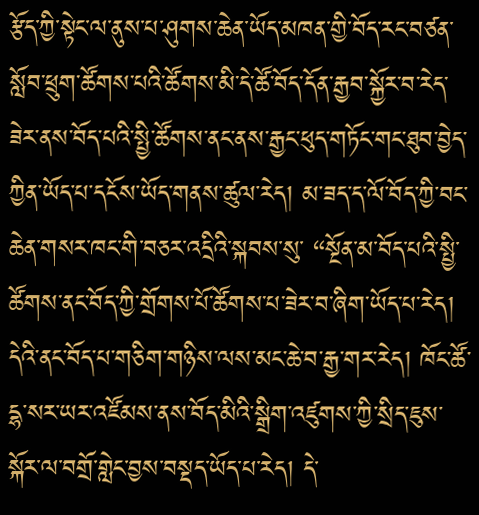རྩོད་ཀྱི་སྟེང་ལ་ནུས་པ་ཤུགས་ཆེན་ཡོད་མཁན་གྱི་བོད་རང་བཙན་སློབ་ཕྲུག་ཚོགས་པའི་ཚོགས་མི་དེ་ཚོ་བོད་དོན་རྒྱབ་སྐྱོར་བ་རེད་ཟེར་ནས་བོད་པའི་སྤྱི་ཚོགས་ནང་ནས་རྒྱང་ཕུད་གཏོང་གང་ཐུབ་བྱེད་ཀྱིན་ཡོད་པ་དངོས་ཡོད་གནས་ཚུལ་རེད། མ་ཟད་ད་ལོ་བོད་ཀྱི་བང་ཆེན་གསར་ཁང་གི་བཅར་འདྲིའི་སྐབས་སུ་ “སྔོན་མ་བོད་པའི་སྤྱི་ཚོགས་ནང་བོད་ཀྱི་གྲོགས་པོ་ཚོགས་པ་ཟེར་བ་ཞིག་ཡོད་པ་རེད། དེའི་ནང་བོད་པ་གཅིག་གཉིས་ལས་མང་ཆེ་བ་རྒྱ་གར་རེད། ཁོང་ཚོ་དྷ་སར་ཡར་འཛོམས་ནས་བོད་མིའི་སྒྲིག་འཛུགས་ཀྱི་སྲིད་ཇུས་སྐོར་ལ་བགྲོ་གླེང་བྱས་བསྡད་ཡོད་པ་རེད། དེ་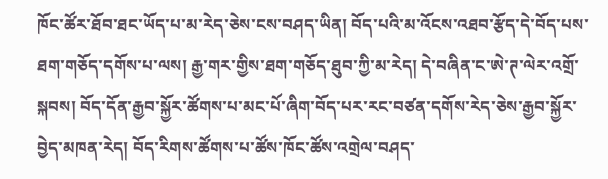ཁོང་ཚོར་ཐོབ་ཐང་ཡོད་པ་མ་རེད་ཅེས་ངས་བཤད་ཡིན། བོད་པའི་མ་འོངས་འཐབ་རྩོད་དེ་བོད་པས་ཐག་གཅོད་དགོས་པ་ལས། རྒྱ་གར་གྱིས་ཐག་གཅོད་ཐུབ་ཀྱི་མ་རེད། དེ་བཞིན་ང་ཨེ་ཊ་ལེར་འགྲོ་སྐབས། བོད་དོན་རྒྱབ་སྐྱོར་ཚོགས་པ་མང་པོ་ཞིག་བོད་པར་རང་བཙན་དགོས་རེད་ཅེས་རྒྱབ་སྐྱོར་བྱེད་མཁན་རེད། བོད་རིགས་ཚོགས་པ་ཚོས་ཁོང་ཚོས་འགྲེལ་བཤད་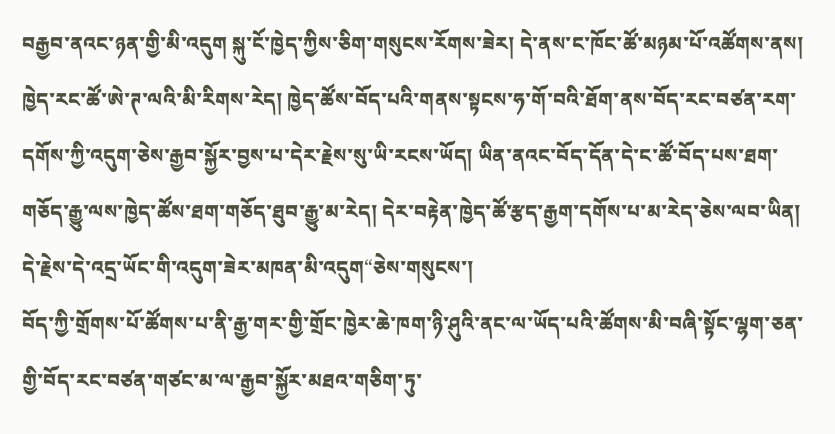བརྒྱབ་ནའང་ཉན་གྱི་མི་འདུག སྐུ་ངོ་ཁྱེད་ཀྱིས་ཅིག་གསུངས་རོགས་ཟེར། དེ་ནས་ང་ཁོང་ཚོ་མཉམ་པོ་འཚོགས་ནས། ཁྱེད་རང་ཚོ་ཨེ་ཊ་ལའི་མི་རིགས་རེད། ཁྱེད་ཚོས་བོད་པའི་གནས་སྟངས་ཧ་གོ་བའི་ཐོག་ནས་བོད་རང་བཙན་རག་དགོས་ཀྱི་འདུག་ཅེས་རྒྱབ་སྐྱོར་བྱས་པ་དེར་རྗེས་སུ་ཡི་རངས་ཡོད། ཡིན་ནའང་བོད་དོན་དེ་ང་ཚོ་བོད་པས་ཐག་གཅོད་རྒྱུ་ལས་ཁྱེད་ཚོས་ཐག་གཅོད་ཐུབ་རྒྱུ་མ་རེད། དེར་བརྟེན་ཁྱེད་ཚོ་རྩད་རྒྱག་དགོས་པ་མ་རེད་ཅེས་ལབ་ཡིན། དེ་རྗེས་དེ་འདྲ་ཡོང་གི་འདུག་ཟེར་མཁན་མི་འདུག“ཅེས་གསུངས་།
བོད་ཀྱི་གྲོགས་པོ་ཚོགས་པ་ནི་རྒྱ་གར་གྱི་གྲོང་ཁྱེར་ཆེ་ཁག་ཉི་ཤུའི་ནང་ལ་ཡོད་པའི་ཚོགས་མི་བཞི་སྟོང་ལྷག་ཅན་གྱི་བོད་རང་བཙན་གཙང་མ་ལ་རྒྱབ་སྐྱོར་མཐའ་གཅིག་ཏུ་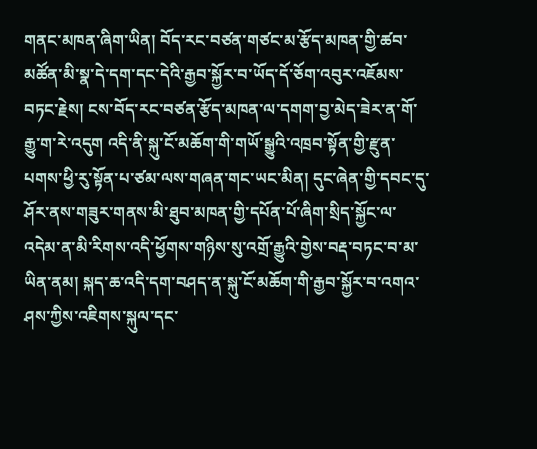གནང་མཁན་ཞིག་ཡིན། བོད་རང་བཙན་གཙང་མ་རྩོད་མཁན་གྱི་ཚབ་མཚོན་མི་སྣ་དེ་དག་དང་དེའི་རྒྱབ་སྐྱོར་བ་ཡོད་དོ་ཅོག་འབུར་འཇོམས་བཏང་རྗེས། ངས་བོད་རང་བཙན་རྩོད་མཁན་ལ་དགག་བྱ་མེད་ཟེར་ན་གོ་རྒྱུ་ག་རེ་འདུག འདི་ནི་སྐུ་ངོ་མཆོག་གི་གཡོ་སྒྱུའི་འཁྲབ་སྟོན་གྱི་རྫུན་པགས་ཕྱི་རུ་སྟོན་པ་ཙམ་ལས་གཞན་གང་ཡང་མིན། དུང་ཞེན་གྱི་དབང་དུ་ཤོར་ནས་གཟུར་གནས་མི་ཐུབ་མཁན་གྱི་དཔོན་པོ་ཞིག་སྲིད་སྐྱོང་ལ་འདེམ་ན་མི་རིགས་འདི་ཕྱོགས་གཉིས་སུ་འགྲོ་རྒྱུའི་གྱེས་བརྡ་བཏང་བ་མ་ཡིན་ནམ། སྐད་ཆ་འདི་དག་བཤད་ན་སྐུ་ངོ་མཆོག་གི་རྒྱབ་སྐྱོར་བ་འགའ་ཤས་ཀྱིས་འཇིགས་སྐུལ་དང་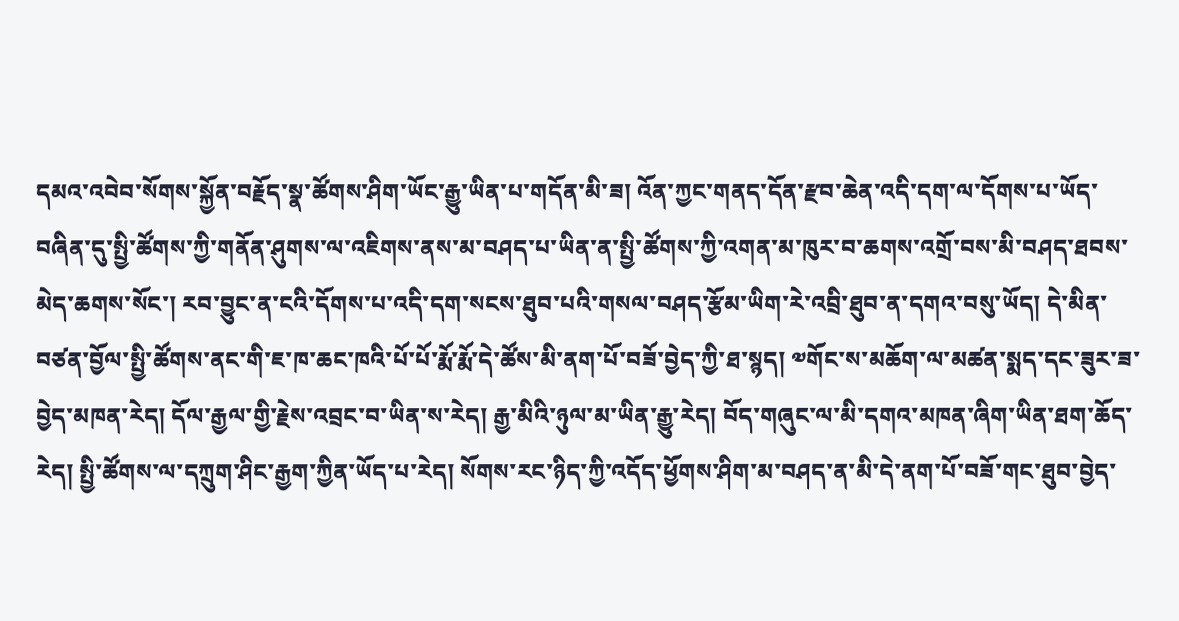དམའ་འབེབ་སོགས་སྐྱོན་བརྗོད་སྣ་ཚོགས་ཤིག་ཡོང་རྒྱུ་ཡིན་པ་གདོན་མི་ཟ། འོན་ཀྱང་གནད་དོན་རྫབ་ཆེན་འདི་དག་ལ་དོགས་པ་ཡོད་བཞིན་དུ་སྤྱི་ཚོགས་ཀྱི་གནོན་ཤུགས་ལ་འཇིགས་ནས་མ་བཤད་པ་ཡིན་ན་སྤྱི་ཚོགས་ཀྱི་འགན་མ་ཁུར་བ་ཆགས་འགྲོ་བས་མི་བཤད་ཐབས་མེད་ཆགས་སོང་། རབ་བྱུང་ན་ངའི་དོགས་པ་འདི་དག་སངས་ཐུབ་པའི་གསལ་བཤད་རྩོམ་ཡིག་རེ་འབྲི་ཐུབ་ན་དགའ་བསུ་ཡོད། དེ་མིན་བཙན་བྱོལ་སྤྱི་ཚོགས་ནང་གི་ཇ་ཁ་ཆང་ཁའི་པོ་པོ་རྨོ་རྨོ་དེ་ཚོས་མི་ནག་པོ་བཟོ་བྱེད་ཀྱི་ཐ་སྙད། ༧གོང་ས་མཆོག་ལ་མཚན་སྨད་དང་ཟུར་ཟ་བྱེད་མཁན་རེད། དོལ་རྒྱལ་གྱི་རྗེས་འབྲང་བ་ཡིན་ས་རེད། རྒྱ་མིའི་ཉུལ་མ་ཡིན་རྒྱུ་རེད། བོད་གཞུང་ལ་མི་དགའ་མཁན་ཞིག་ཡིན་ཐག་ཆོད་རེད། སྤྱི་ཚོགས་ལ་དཀྲུག་ཤིང་རྒྱག་ཀྱིན་ཡོད་པ་རེད། སོགས་རང་ཉིད་ཀྱི་འདོད་ཕྱོགས་ཤིག་མ་བཤད་ན་མི་དེ་ནག་པོ་བཟོ་གང་ཐུབ་བྱེད་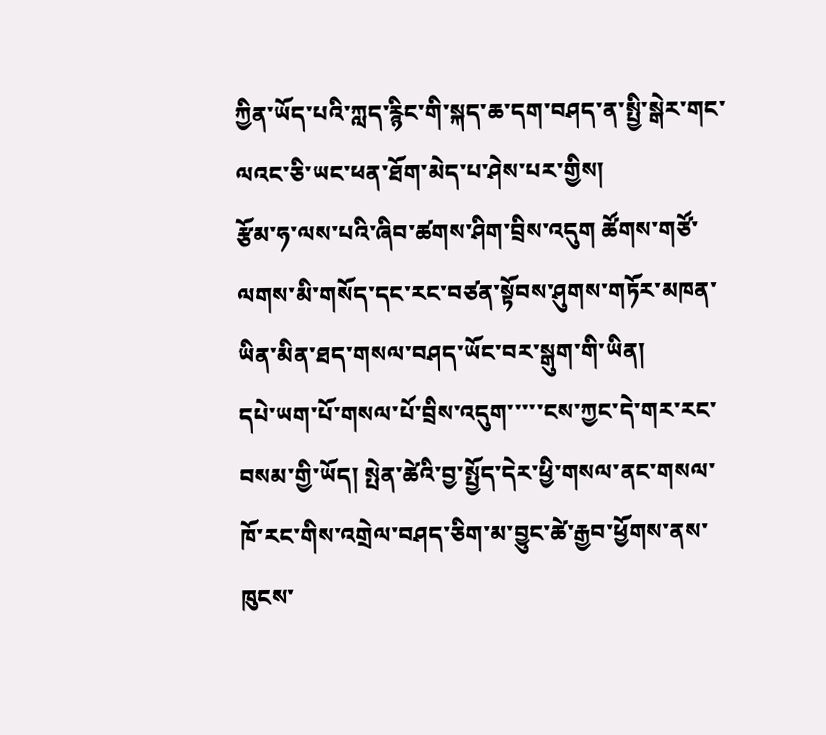ཀྱིན་ཡོད་པའི་ཀླད་རྙིང་གི་སྐད་ཆ་དག་བཤད་ན་སྤྱི་སྒེར་གང་ལའང་ཅི་ཡང་ཕན་ཐོག་མེད་པ་ཤེས་པར་གྱིས།
རྩོམ་ཧ་ལས་པའི་ཞིབ་ཚགས་ཤིག་བྲིས་འདུག ཚོགས་གཙོ་ལགས་མི་གསོད་དང་རང་བཙན་སྟོབས་ཤུགས་གཏོར་མཁན་ཡིན་མིན་ཐད་གསལ་བཤད་ཡོང་བར་སྒུག་གི་ཡིན།
དཔེ་ཡག་པོ་གསལ་པོ་བྲིས་འདུག་་་་་ངས་ཀྱང་དེ་གར་རང་བསམ་གྱི་ཡོད། སྤེན་ཚེའི་བྱ་སྤྱོད་དེར་ཕྱི་གསལ་ནང་གསལ་ཁོ་རང་གིས་འགྲེལ་བཤད་ཅིག་མ་བྱུང་ཚེ་རྒྱབ་ཕྱོགས་ནས་ཁུངས་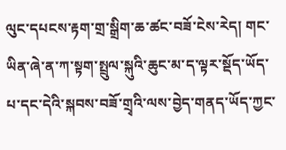ལུང་དཔངས་རྟག་གྲ་སྒྲིག་ཆ་ཚང་བཟོ་ངེས་རེད། གང་ཡིན་ཞེ་ན་ཀ་སྟག་སྤྲུལ་སྐུའི་ཆུང་མ་ད་ལྟར་སྡོད་ཡོད་པ་དང་དེའི་སྐབས་བཟོ་གྲྭའི་ལས་བྱེད་གནད་ཡོད་ཀྱང་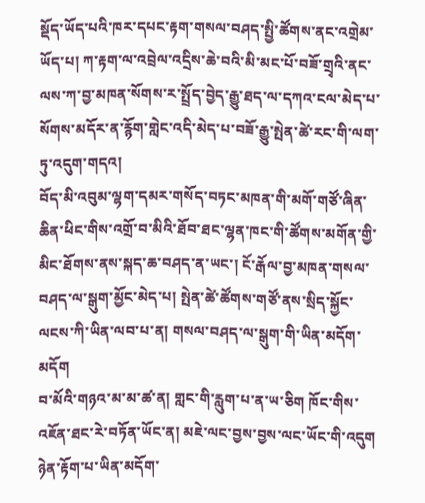སྡོད་ཡོད་པའི་ཁར་དཔང་རྟག་གསལ་བཤད་སྤྱི་ཚོགས་ནང་འགྲེམ་ཡོད་པ། ཀ་རྟག་ལ་འབྲེལ་འདྲིས་ཆེ་བའི་མི་མང་པོ་བཟོ་གྲྭའི་ནང་ལས་ཀ་བྱ་མཁན་སོགས་ར་སྤྲོད་བྱེད་རྒྱུ་ཐད་ལ་དཀའ་ངལ་མེད་པ་སོགས་མདོར་ན་རྙོག་གླེང་འདི་མེད་པ་བཟོ་རྒྱུ་སྤེན་ཚེ་རང་གི་ལག་ཏུ་འདུག་གདའ།
བོད་མི་འབུམ་ལྷག་དམར་གསོད་བཏང་མཁན་གི་མགོ་གཙོ་ཞིན་ཆིན་ཕིང་གིས་འགྲོ་བ་མིའི་ཐོབ་ཐང་ལྷན་ཁང་གི་ཚོགས་མགོན་གྱི་མིང་ཐོགས་ནས་སྐད་ཆ་བཤད་ན་ཡང་། ངོ་རྒོལ་བྱ་མཁན་གསལ་བཤད་ལ་སྒུག་མྱོང་མེད་པ། སྤེན་ཚེ་ཚོགས་གཙོ་ནས་སྲིད་སྐྱོང་ལངས་ཀི་ཡིན་ལབ་པ་ན། གསལ་བཤད་ལ་སྒུག་གི་ཡིན་མདོག་མདོག
བ་མོའི་གཉའ་མ་མ་ཚ་ན། གླང་གི་རླུག་པ་ན་ཡ་ཅིག ཁོང་གིས་འཇོན་ཐང་རེ་བཏོན་ཡོང་ན། མཇེ་ལང་བྱས་བྱས་ལང་ཡོང་གི་འདུག ཉེན་རྟོག་པ་ཡིན་མདོག་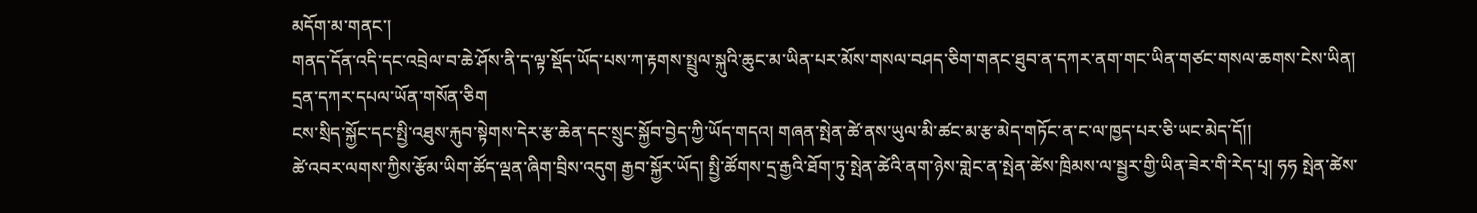མདོག་མ་གནང་།
གནད་དོན་འདི་དང་འབྲེལ་བ་ཆེ་ཤོས་ནི་ད་ལྟ་སྡོད་ཡོད་པས་ཀ་རྟགས་སྤྲུལ་སྐུའི་ཆུང་མ་ཡིན་པར་མོས་གསལ་བཤད་ཅིག་གནང་ཐུབ་ན་དཀར་ནག་གང་ཡིན་གཙང་གསལ་ཆགས་ངེས་ཡིན།
དྲན་དཀར་དཔལ་ཡོན་གསོན་ཅིག
ངས་སྲིད་སྐྱོང་དང་སྤྱི་འཐུས་རྐུབ་སྟེགས་དེར་རྩ་ཆེན་དང་སྲུང་སྐྱོབ་བྱེད་ཀྱི་ཡོད་གདའ། གཞན་སྤེན་ཚེ་ནས་ཡུལ་མི་ཚང་མ་རྩ་མེད་གཏོང་ན་ང་ལ་ཁྱད་པར་ཅི་ཡང་མེད་དོ།།
ཚེ་འབར་ལགས་ཀྱིས་རྩོམ་ཡིག་ཚོད་ལྡན་ཞིག་བྲིས་འདུག རྒྱབ་སྐྱོར་ཡོད། སྤྱི་ཚོགས་དྲ་རྒྱའི་ཐོག་ཏུ་སྤེན་ཚེའི་ནག་ཉེས་གླེང་ན་སྤེན་ཚེས་ཁྲིམས་ལ་སྦྱར་གྱི་ཡིན་ཟེར་གི་རེད་པྭ། ཧཧ སྤེན་ཚེས་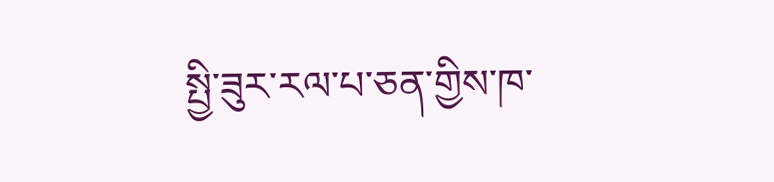སྤྱི་ཟུར་རལ་པ་ཅན་གྱིས་ཁ་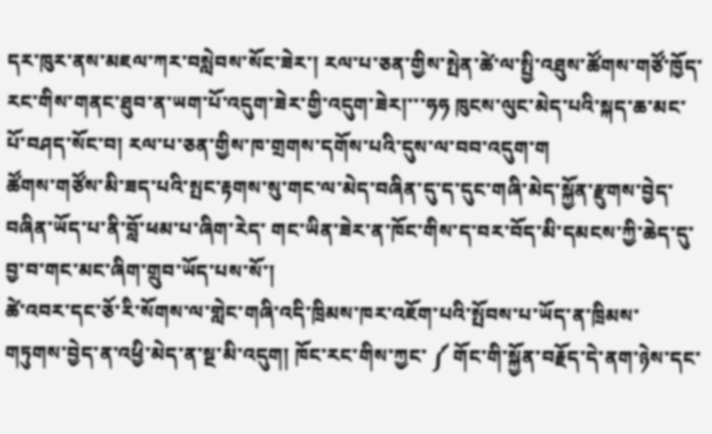དར་ཁུར་ནས་མཇལ་ཀར་བསླེབས་སོང་ཟེར་། རལ་པ་ཅན་གྱིས་སྤེན་ཚེ་ལ་སྤྱི་འཐུས་ཚོགས་གཙོ་ཁྱོད་རང་གིས་གནང་ཐུབ་ན་ཡག་པོ་འདུག་ཟེར་གྱི་འདུག་ཟེར།་་་ཧཧ ཁུངས་ལུང་མེད་པའི་སྐད་ཆ་མང་པོ་བཤད་སོང་བ། རལ་པ་ཅན་གྱིས་ཁ་གྲགས་དགོས་པའི་དུས་ལ་བབ་འདུག་ག
ཚོགས་གཙོས་མི་ཟད་པའི་སྤང་རྟགས་སུ་གང་ལ་མེད་བཞིན་དུ་ད་དུང་གཞི་མེད་སྐྱོན་རྫུགས་བྱེད་བཞིན་ཡོད་པ་ནི་བློ་ཕམ་པ་ཞིག་རེད་ གང་ཡིན་ཟེར་ན་ཁོང་གིས་ད་བར་བོད་མི་དམངས་ཀྱི་ཆེད་དུ་བྱ་བ་གང་མང་ཞིག་གྲུབ་ཡོད་པས་སོ་།
ཚེ་འབར་དང་ཅོ་རི་སོགས་ལ་གླེང་གཞི་འདི་ཁྲིམས་ཁར་འཇོག་པའི་སྤོབས་པ་ཡོད་ན་ཁྲིམས་གཏུགས་བྱེད་ན་འཕྱི་མེད་ན་སྔ་མི་འདུག། ཁོང་རང་གིས་ཀྱང་ ༼ གོང་གི་སྐྱོན་བརྗོད་དེ་ནག་ཉེས་དང་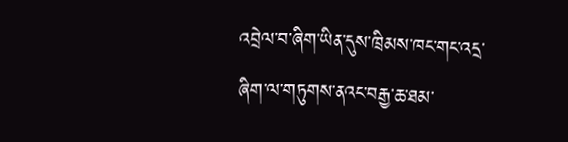འབྲེལ་བ་ཞིག་ཡིན་དུས་ཁྲིམས་ཁང་གང་འདྲ་ཞིག་ལ་གཏུགས་ནའང་བརྒྱ་ཆ་ཐམ་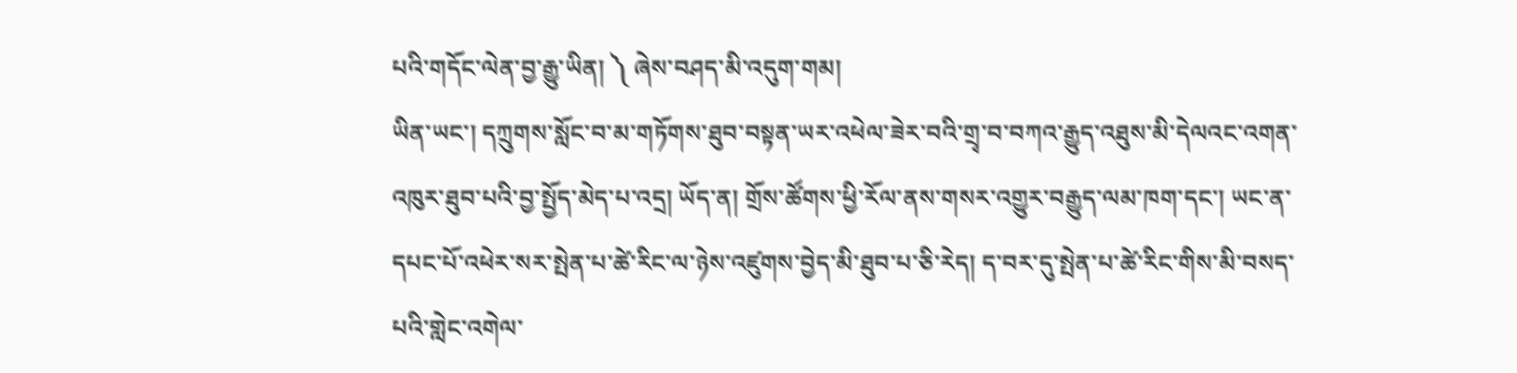པའི་གདོང་ལེན་བྱ་རྒྱུ་ཡིན། ༽ ཞེས་བཤད་མི་འདུག་གམ།
ཡིན་ཡང་། དཀྲུགས་སློང་བ་མ་གཏོགས་ཐུབ་བསྟན་ཡར་འཕེལ་ཟེར་བའི་གྲྭ་བ་བཀའ་རྒྱུད་འཐུས་མི་དེལའང་འགན་འཁུར་ཐུབ་པའི་བྱ་སྤྱོད་མེད་པ་འདྲ། ཡོད་ན། གྲོས་ཚོགས་ཕྱི་རོལ་ནས་གསར་འགྱུར་བརྒྱུད་ལམ་ཁག་དང་། ཡང་ན་དཔང་པོ་འཕེར་སར་སྤེན་པ་ཚེ་རིང་ལ་ཉེས་འཛུགས་བྱེད་མི་ཐུབ་པ་ཅི་རེད། ད་བར་དུ་སྤེན་པ་ཚེ་རིང་གིས་མི་བསད་པའི་གླེང་འགེལ་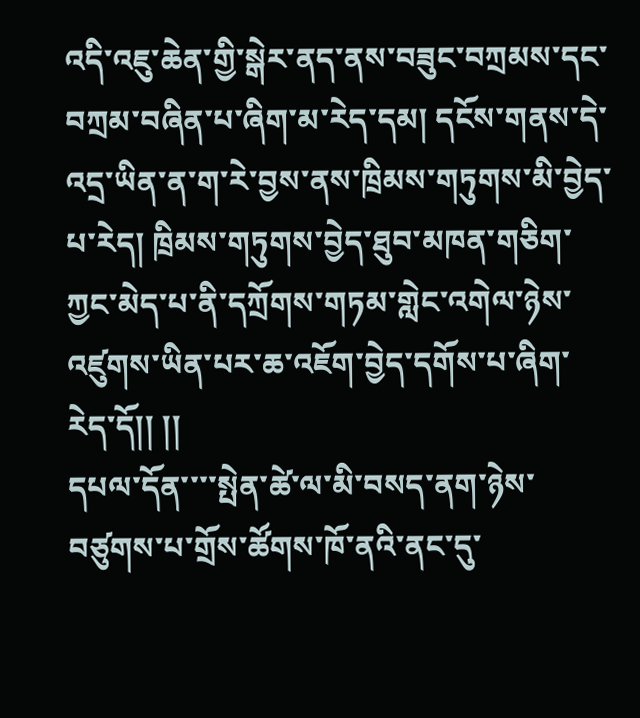འདི་འཇུ་ཆེན་གྱི་སྒེར་ནད་ནས་བཟུང་བཀྲམས་དང་བཀྲམ་བཞིན་པ་ཞིག་མ་རེད་དམ། དངོས་གནས་དེ་འདྲ་ཡིན་ན་ག་རེ་བྱས་ནས་ཁྲིམས་གཏུགས་མི་བྱེད་པ་རེད། ཁྲིམས་གཏུགས་བྱེད་ཐུབ་མཁན་གཅིག་ཀྱང་མེད་པ་ནི་དཀྲོགས་གཏམ་གླེང་འགེལ་ཉེས་འཛུགས་ཡིན་པར་ཆ་འཇོག་བྱེད་དགོས་པ་ཞིག་རེད་དོ།། །།
དཔལ་དོན་་་་སྤེན་ཚེ་ལ་མི་བསད་ནག་ཉེས་བཙུགས་པ་གྲོས་ཚོགས་ཁོ་ནའི་ནང་དུ་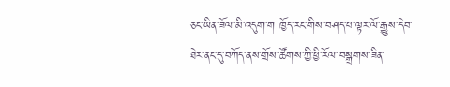ཅང་ཡིན་ཟོལ་མི་འདུག་ག ཁྱོད་རང་གིས་བཤད་པ་ལྟར་ལོ་རྒྱུས་དེབ་ཐེར་ནང་དུ་བཀོད་ནས་གྲོས་ཚོགས་ཀྱི་ཕྱི་རོལ་བསྒྲགས་ཟིན་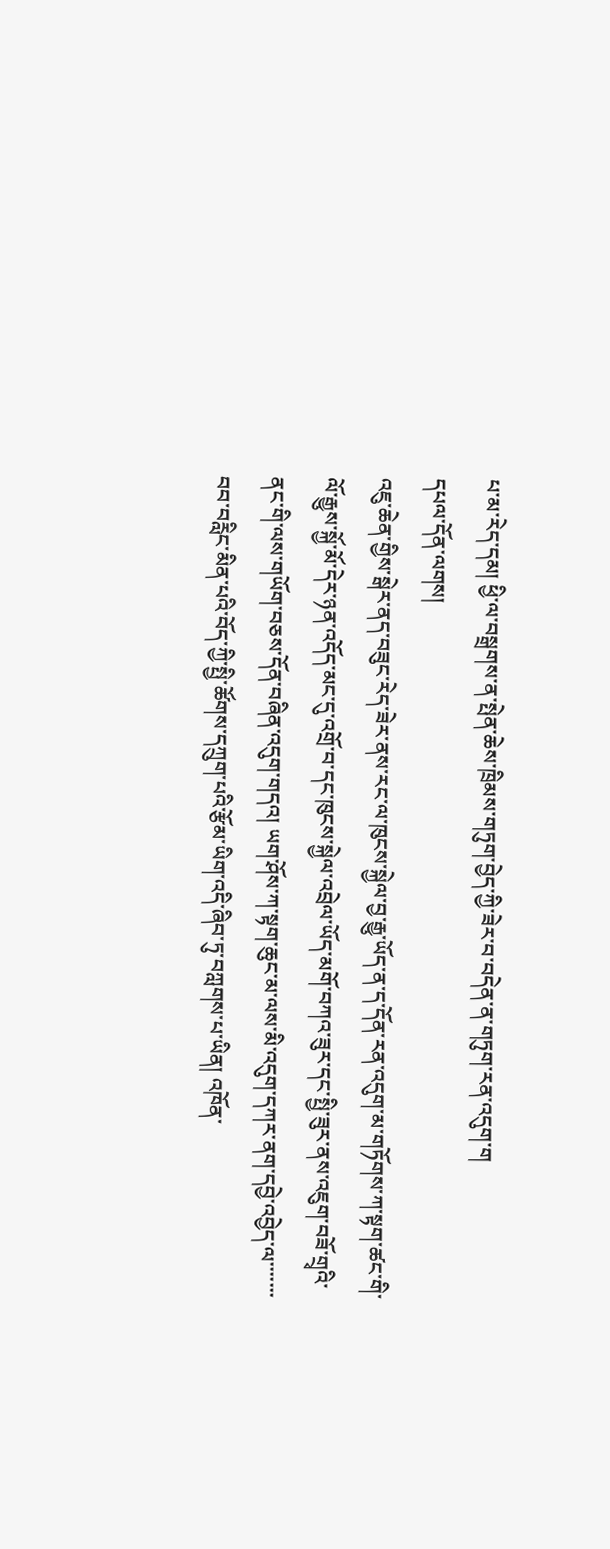པ་མ་རེད་དམ། ཕྱི་ལ་བསྒྲགས་ན་སྤེན་ཆེས་ཁྲིམས་གཏུག་བྱེད་ཀྱི་ཟེར་བ་བདེན་ན་གཏུག་རན་འདུག་ག
དཔལ་དོན་ལགས།
འཇུ་ཆེན་གྱིས་སྒེར་ནད་བཟུང་རེད་ཟེར་ནས་རང་ལ་ཁུངས་སྐྱེལ་བྱ་རྒྱུ་ཡོད་ན་ད་དོན་རན་འདུག་མ་གཏོགས་ཀ་སྟག་ཚང་གི་ལོ་རྒྱུས་སྐྱོ་མོ་དེར་ཉན་འདོད་མང་དུ་འགྲོ་བ་དང་ཁུངས་སྐྱེལ་འབྲེལ་ཡོད་མགོ་བཀའ་ཟུར་དང་སྤྱི་ཟུར་ནས་འཇུག་བཟོ་གྲྭའི་ནང་གི་ལས་གཡོག་བཅས་དོན་བཞིན་འདུག་གདའ། ཡག་ཤོས་ཀ་སྟག་ཆུང་མ་ལས་མི་འདུག་དཀར་ནག་དབྱེ་འབྱེད་ལ་་་་་་་
བབ་བརླིང་མིན་པའི་བོད་ཀྱི་སྤྱི་ཚོགས་དཀྲུག་པའི་རྩོམ་ཡིག་འདི་ཞིབ་ཏུ་བཀླགས་པ་ཡིན། འཁོན་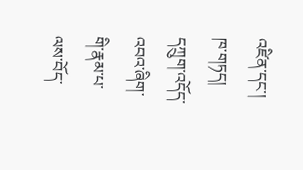འཛིན་དང་། ཁ་གཏད། དཀྲུག་འདོད་འབའ་ཞིག་གི་རྣམ་པ་ལས་བོད་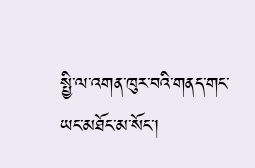སྤྱི་ལ་འགན་ཁུར་བའི་གནད་གང་ཡང་མཐོང་མ་སོང་།